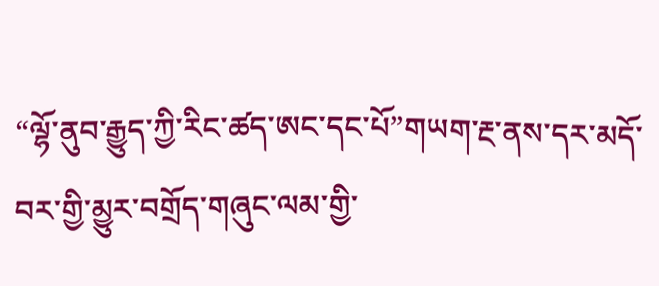“ལྷོ་ནུབ་རྒྱུད་ཀྱི་རིང་ཚད་ཨང་དང་པོ”གཡག་རྔ་ནས་དར་མདོ་བར་གྱི་མྱུར་བགྲོད་གཞུང་ལམ་གྱི་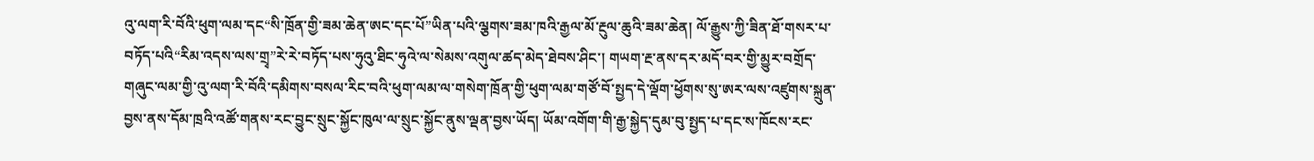འུ་ལག་རི་བོའི་ཕུག་ལམ་དང“སི་ཁྲོན་གྱི་ཟམ་ཆེན་ཨང་དང་པོ”ཡིན་པའི་ལྕགས་ཟམ་ཁའི་རྒྱལ་མོ་རྔུལ་ཆུའི་ཟམ་ཆེན། ལོ་རྒྱུས་ཀྱི་ཟིན་ཐོ་གསར་པ་བཏོད་པའི“རིམ་འདས་ལས་གྲྭ”རེ་རེ་བཏོད་པས་ཧུའུ་ཐིང་ཧུའེ་ལ་སེམས་འགུལ་ཚད་མེད་ཐེབས་ཤིང་། གཡག་རྔ་ནས་དར་མདོ་བར་གྱི་མྱུར་བགྲོད་གཞུང་ལམ་གྱི་འུ་ལག་རི་བོའི་དམིགས་བསལ་རིང་བའི་ཕུག་ལམ་ལ་གསེག་ཁྲོན་གྱི་ཕུག་ལམ་གཙོ་བོ་སྤྱད་དེ་ལྡོག་ཕྱོགས་སུ་ཨར་ལས་འཛུགས་སྐྲུན་བྱས་ནས་དོམ་ཁྲའི་འཚོ་གནས་རང་བྱུང་སྲུང་སྐྱོང་ཁུལ་ལ་སྲུང་སྐྱོང་ནུས་ལྡན་བྱས་ཡོད། ཡོམ་འགོག་གི་རྒྱ་སྐྱེད་དུམ་བུ་སྤྱད་པ་དང་ས་ཁོངས་རང་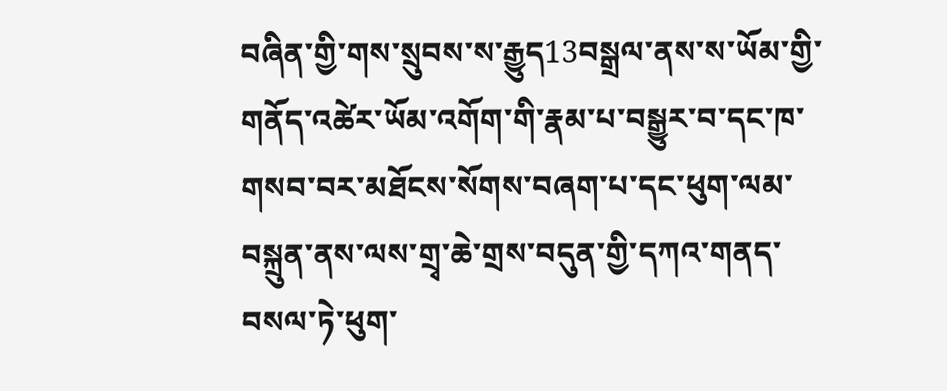བཞིན་གྱི་གས་སྲུབས་ས་རྒྱུད13བསྒྲལ་ནས་ས་ཡོམ་གྱི་གནོད་འཚེར་ཡོམ་འགོག་གི་རྣམ་པ་བསྒྱུར་བ་དང་ཁ་གསབ་བར་མཐོངས་སོགས་བཞག་པ་དང་ཕུག་ལམ་བསྐྲུན་ནས་ལས་གྲྭ་ཆེ་གྲས་བདུན་གྱི་དཀའ་གནད་བསལ་ཏེ་ཕུག་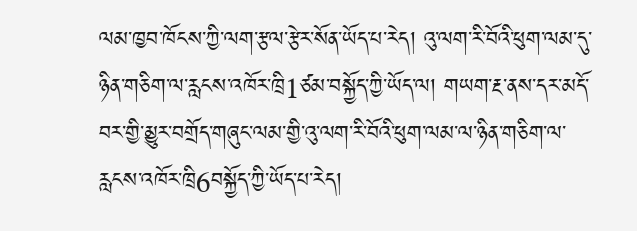ལམ་ཁྱབ་ཁོངས་ཀྱི་ལག་རྩལ་རྩེར་སོན་ཡོད་པ་རེད། འུ་ལག་རི་བོའི་ཕུག་ལམ་དུ་ཉིན་གཅིག་ལ་རླངས་འཁོར་ཁྲི1ཙམ་བསྐྱོད་ཀྱི་ཡོད་ལ། གཡག་རྔ་ནས་དར་མདོ་བར་གྱི་མྱུར་བགྲོད་གཞུང་ལམ་གྱི་འུ་ལག་རི་བོའི་ཕུག་ལམ་ལ་ཉིན་གཅིག་ལ་རླངས་འཁོར་ཁྲི6བསྐྱོད་ཀྱི་ཡོད་པ་རེད།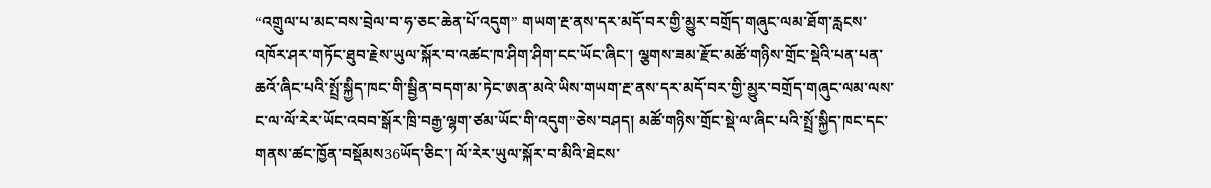“འགྲུལ་པ་མང་བས་བྲེལ་བ་ཧ་ཅང་ཆེན་པོ་འདུག” གཡག་རྔ་ནས་དར་མདོ་བར་གྱི་མྱུར་བགྲོད་གཞུང་ལམ་ཐོག་རླངས་འཁོར་ཤར་གཏོང་ཐུབ་རྗེས་ཡུལ་སྐོར་བ་འཚང་ཁ་ཤིག་ཤིག་ངང་ཡོང་ཞིང་། ལྕགས་ཟམ་རྫོང་མཚོ་གཉིས་གྲོང་སྡེའི་པན་པན་ཆའོ་ཞིང་པའི་སྤྲོ་སྐྱིད་ཁང་གི་སྦྱིན་བདག་མ་ཏེང་ཨན་མའེ་ཡིས་གཡག་རྔ་ནས་དར་མདོ་བར་གྱི་མྱུར་བགྲོད་གཞུང་ལམ་ལས་ང་ལ་ལོ་རེར་ཡོང་འབབ་སྒོར་ཁྲི་བརྒྱ་ལྷག་ཙམ་ཡོང་གི་འདུག”ཅེས་བཤད། མཚོ་གཉིས་གྲོང་སྡེ་ལ་ཞིང་པའི་སྤྲོ་སྐྱིད་ཁང་དང་གནས་ཚང་ཁྱོན་བསྡོམས36ཡོད་ཅིང་། ལོ་རེར་ཡུལ་སྐོར་བ་མིའི་ཐེངས་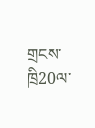གྲངས་ཁྲི20ལ་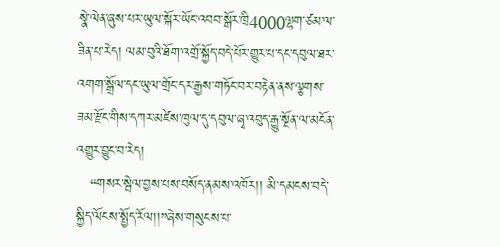སྣེ་ལེན་ཞུས་པར་ཡུལ་སྐོར་ཡོང་འབབ་སྒོར་ཁྲི4000ལྷག་ཙམ་ལ་ཟིན་པ་རེད། ལམ་བུའི་ཐོག་འགྲོ་སྐྱོད་བདེ་པོར་གྱུར་པ་དང་དབུལ་ཐར་འགག་སྒྲོལ་དང་ཡུལ་གྲོང་དར་རྒྱས་གཏོང་བར་བརྟེན་ནས་ལྕགས་ཟམ་རྫོང་གིས་དཀར་མཛེས་ཁུལ་དུ་དབུལ་ཞྭ་འབུད་རྒྱུ་སྔོན་ལ་མངོན་འགྱུར་བྱུང་བ་རེད།
   “གསར་སྦེལ་བྱས་པས་བསོད་ནམས་འཁོར།། མི་དམངས་བདེ་སྐྱིད་ལོངས་སྤྱོད་རོལ།།”ཞེས་གསུངས་པ་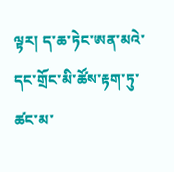ལྟར། ད་ཆ་ཏེང་ཨན་མའེ་དང་གྲོང་མི་ཚོས་རྟག་ཏུ་ཚང་མ་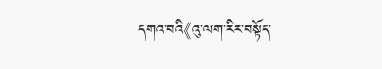དགའ་བའི《འུ་ལག་རིར་བསྟོད་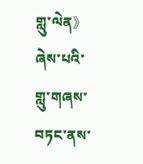གླུ་ལེན》ཞེས་པའི་གླུ་གཞས་བཏང་ནས་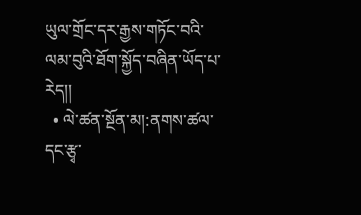ཡུལ་གྲོང་དར་རྒྱས་གཏོང་བའི་ལམ་བུའི་ཐོག་སྐྱོད་བཞིན་ཡོད་པ་རེད།།
  • ལེ་ཚན་སྔོན་མ།:ནགས་ཚལ་དང་རྩྭ་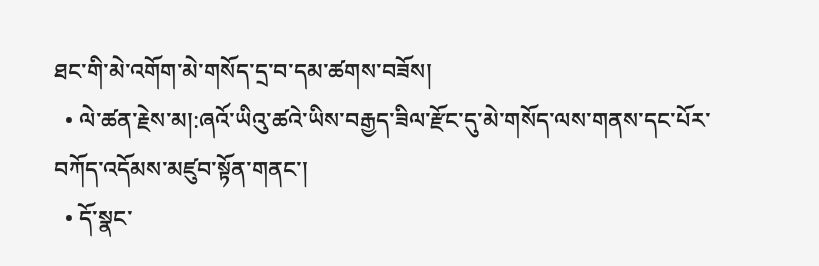ཐང་གི་མེ་འགོག་མེ་གསོད་དྲ་བ་དམ་ཚགས་བཟོས།
  • ལེ་ཚན་རྗེས་མ།:ཞའོ་ཡིའུ་ཚའེ་ཡིས་བརྒྱད་ཟིལ་རྫོང་དུ་མེ་གསོད་ལས་གནས་དང་པོར་བཀོད་འདོམས་མཛུབ་སྟོན་གནང་།
  • དོ་སྣང་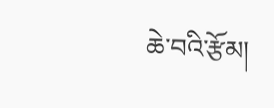ཆེ་བའི་རྩོམ།